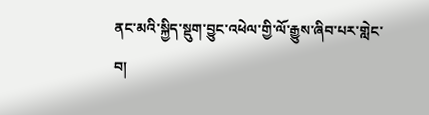ནང་མའི་སྐྱིད་སྡུག་བྱུང་འཕེལ་གྱི་ལོ་རྒྱུས་ཞིབ་པར་གླེང་བ།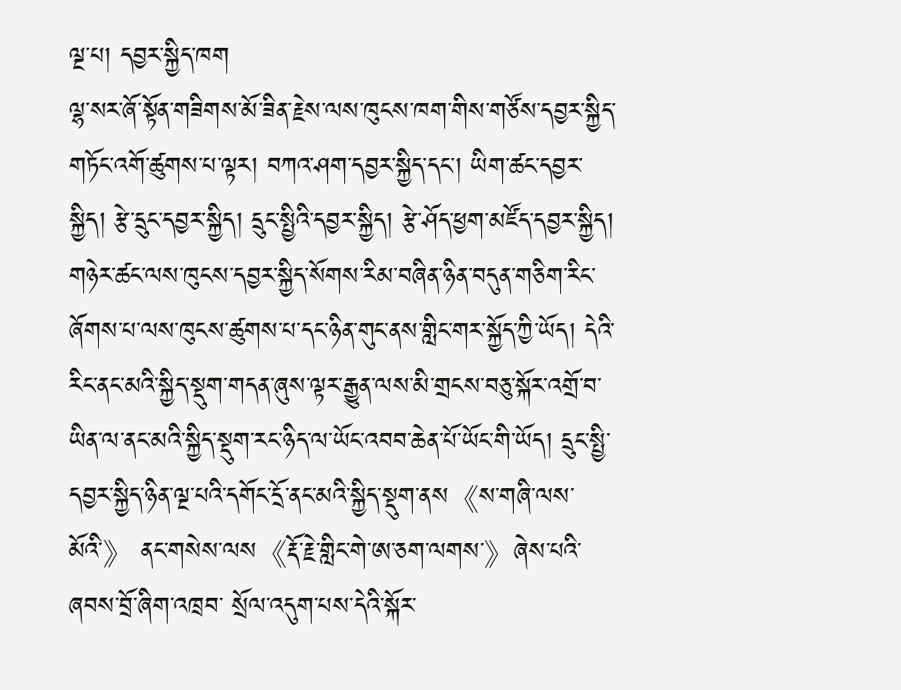ལྔ་པ། དབྱར་སྐྱིད་ཁག
ལྷ་སར་ཞོ་སྟོན་གཟིགས་མོ་ཟིན་རྗེས་ལས་ཁུངས་ཁག་གིས་གཙོས་དབྱར་སྐྱིད་གཏོང་འགོ་ཚུགས་པ་ལྟར། བཀའ་ཤག་དབྱར་སྐྱིད་དང་། ཡིག་ཚང་དབྱར་སྐྱིད། རྩེ་དྲུང་དབྱར་སྐྱིད། དྲུང་སྤྱིའི་དབྱར་སྐྱིད། རྩེ་ཤོད་ཕྱག་མཛོད་དབྱར་སྐྱིད། གཉེར་ཚང་ལས་ཁུངས་དབྱར་སྐྱིད་སོགས་རིམ་བཞིན་ཉིན་བདུན་གཅིག་རིང་ཞོགས་པ་ལས་ཁུངས་ཚུགས་པ་དང་ཉིན་གུང་ནས་གླིང་གར་སྐྱོད་ཀྱི་ཡོད། དེའི་རིང་ནང་མའི་སྐྱིད་སྡུག་གདན་ཞུས་ལྟར་རྒྱུན་ལས་མི་གྲངས་བཅུ་སྐོར་འགྲོ་བ་ཡིན་ལ་ནང་མའི་སྐྱིད་སྡུག་རང་ཉིད་ལ་ཡོང་འབབ་ཆེན་པོ་ཡོང་གི་ཡོད། དྲུང་སྤྱི་དབྱར་སྐྱིད་ཉིན་ལྔ་པའི་དགོང་དྲོ་ནང་མའི་སྐྱིད་སྡུག་ནས《ས་གཞི་ལས་མོའི་》 ནང་གསེས་ལས《རྡོ་རྗེ་གླིང་གེ་ཨ་ཅག་ལགས་》ཞེས་པའི་ཞབས་བྲོ་ཞིག་འཁྲབ་ སྲོལ་འདུག་པས་དེའི་སྐོར་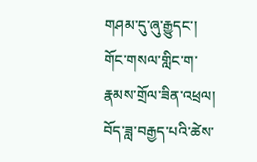གཤམ་དུ་ཞུ་རྒྱུདང་། གོང་གསལ་གླིང་ག་རྣམས་གྲོལ་ཟིན་འཕྲལ། བོད་ཟླ་བརྒྱད་པའི་ཚེས་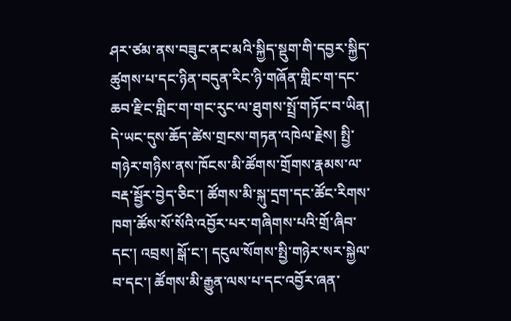ཤར་ཙམ་ནས་བཟུང་ནང་མའི་སྐྱིད་སྡུག་གི་དབྱར་སྐྱིད་ཚུགས་པ་དང་ཉིན་བདུན་རིང་ཉི་གཞོན་གླིང་ག་དང་ཆབ་རྫིང་གླིང་ག་གང་རུང་ལ་ཐུགས་སྤྲོ་གཏོང་བ་ཡིན། དེ་ཡང་དུས་ཆོད་ཚེས་གྲངས་གཏན་འཁེལ་རྗེས། སྤྱི་གཉེར་གཉིས་ནས་ཁོངས་མི་ཚོགས་གྲོགས་རྣམས་ལ་བརྡ་སྦྱོར་བྱེད་ཅིང་། ཚོགས་མི་སྐུ་དྲག་དང་ཚོང་རིགས་ཁག་ཚོས་སོ་སོའི་འབྱོར་པར་གཞིགས་པའི་གྲོ་ཞིབ་དང་། འབྲས། སྒོ་ང་། དངུལ་སོགས་སྤྱི་གཉེར་སར་སྐྱེལ་བ་དང་། ཚོགས་མི་རྒྱུན་ལས་པ་དང་འབྱོར་ཞན་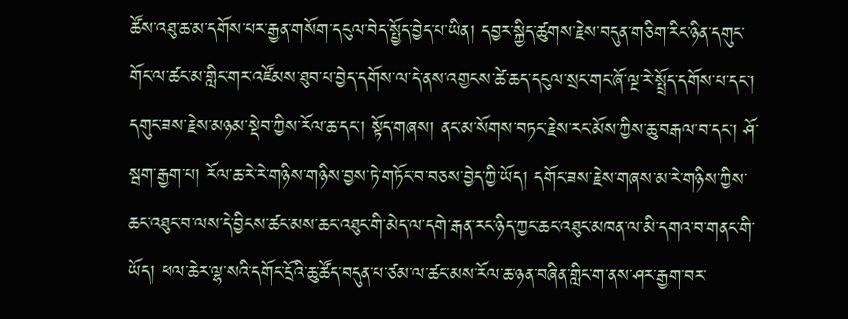ཚོས་འཐུ་ཆ་མ་དགོས་པར་རྒྱན་གསོག་དངུལ་བེད་སྤྱོད་བྱེད་པ་ཡིན། དབྱར་སྐྱིད་ཚུགས་རྗེས་བདུན་གཅིག་རིང་ཉིན་དགུང་གོང་ལ་ཚང་མ་གླིང་གར་འཛོམས་ཐུབ་པ་བྱེད་དགོས་ལ་དེ་ནས་འགྱངས་ཚེ་ཆད་དངུལ་སྲང་གང་ཞོ་ལྔ་རེ་སྤྲོད་དགོས་པ་དང་། དགུང་ཟས་རྗེས་མཉམ་སྡེབ་ཀྱིས་རོལ་ཆ་དང་། སྟོད་གཞས། ནང་མ་སོགས་བཏང་རྗེས་རང་མོས་ཀྱིས་ཆུ་བརྒལ་བ་དང་། ཤོ་སྦག་རྒྱག་པ། རོལ་ཆ་རེ་རེ་གཉིས་གཉིས་བྱས་ཏེ་གཏོང་བ་བཅས་བྱེད་ཀྱི་ཡོད། དགོང་ཟས་རྗེས་གཞས་མ་རེ་གཉིས་ཀྱིས་ཆང་འཐུང་བ་ལས་དེ་བྱིངས་ཚང་མས་ཆང་འཐུང་གི་མེད་ལ་དགེ་རྒན་རང་ཉིད་ཀྱང་ཆང་འཐུང་མཁན་ལ་མི་དགའ་བ་གནང་གི་ཡོད། ཕལ་ཆེར་ལྷ་སའི་དགོང་དྲོའི་ཆུ་ཚོད་བདུན་པ་ཙམ་ལ་ཚང་མས་རོལ་ཆ་ཉན་བཞིན་གླིང་ག་ནས་ཤར་རྒྱག་བར་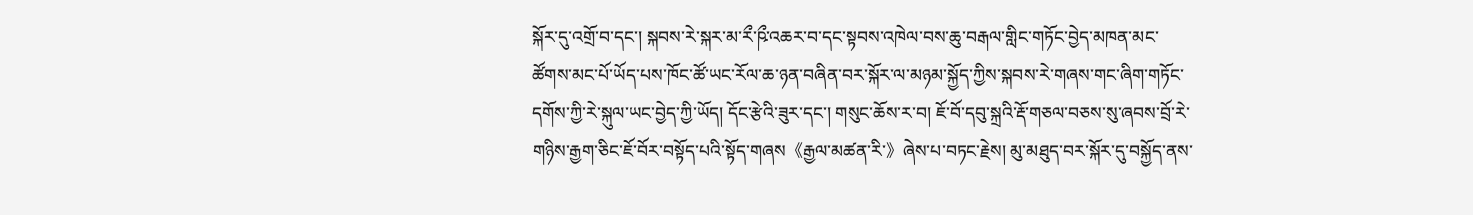སྐོར་དུ་འགྲོ་བ་དང་། སྐབས་རེ་སྐར་མ་རྀ་ཥྀ་འཆར་བ་དང་སྟབས་འཁེལ་བས་ཆུ་བརྒལ་གླིང་གཏོང་བྱེད་མཁན་མང་ཚོགས་མང་པོ་ཡོད་པས་ཁོང་ཚོ་ཡང་རོལ་ཆ་ཉན་བཞིན་བར་སྐོར་ལ་མཉམ་སྐྱོད་ཀྱིས་སྐབས་རེ་གཞས་གང་ཞིག་གཏོང་དགོས་ཀྱི་རེ་སྐུལ་ཡང་བྱེད་ཀྱི་ཡོད། དོང་རྩེའི་ཟུར་དང་། གསུང་ཆོས་ར་བ། ཇོ་བོ་དབུ་སྐྲའི་རྡོ་གཅལ་བཅས་སུ་ཞབས་བྲོ་རེ་གཉིས་རྒྱག་ཅིང་ཇོ་བོར་བསྟོད་པའི་སྟོད་གཞས《རྒྱལ་མཚན་རི་》ཞེས་པ་བཏང་རྗེས། མུ་མཐུད་བར་སྐོར་དུ་བསྐྱོད་ནས་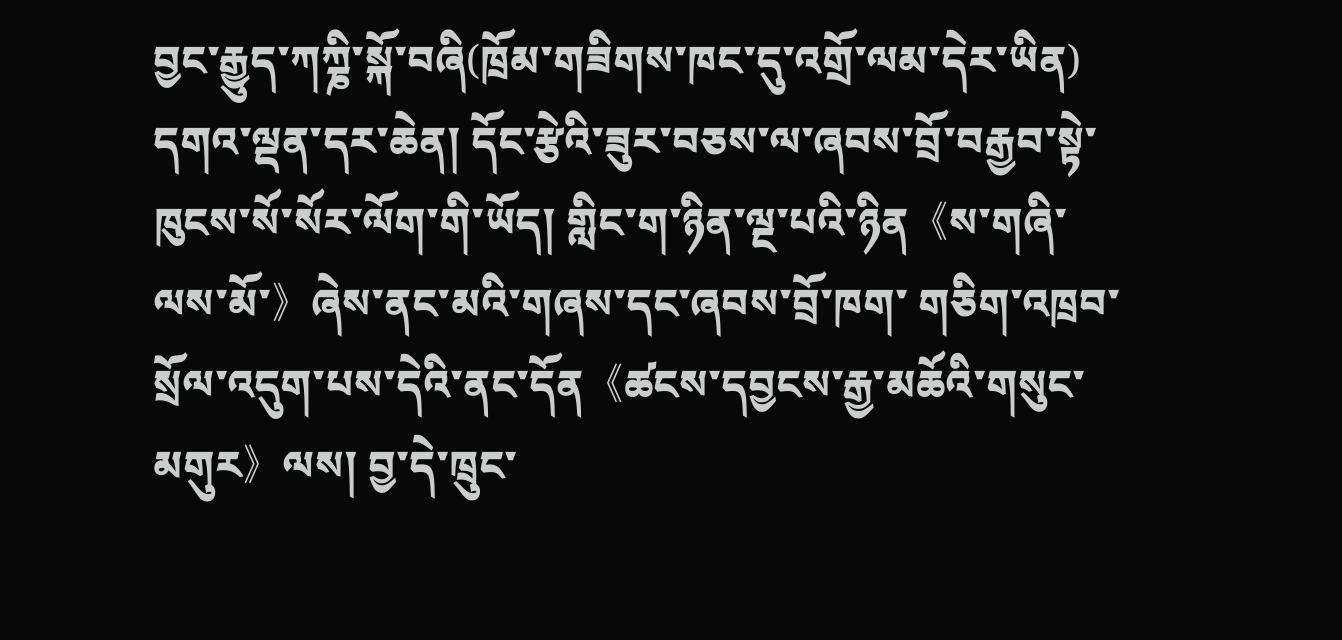བྱང་རྒྱུད་ཀཀྞི་སྐོ་བཞི(ཁྲོམ་གཟིགས་ཁང་དུ་འགྲོ་ལམ་དེར་ཡིན) དགའ་ལྡན་དར་ཆེན། དོང་རྩེའི་ཟུར་བཅས་ལ་ཞབས་བྲོ་བརྒྱབ་སྟེ་ཁུངས་སོ་སོར་ལོག་གི་ཡོད། གླིང་ག་ཉིན་ལྔ་པའི་ཉིན《ས་གཞི་ལས་མོ་》ཞེས་ནང་མའི་གཞས་དང་ཞབས་བྲོ་ཁག་ གཅིག་འཁྲབ་སྲོལ་འདུག་པས་དེའི་ནང་དོན《ཚངས་དབྱངས་རྒྱ་མཆོའི་གསུང་མགུར》ལས། བྱ་དེ་ཁྲུང་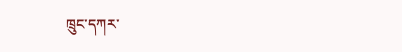ཁྲུང་དཀར་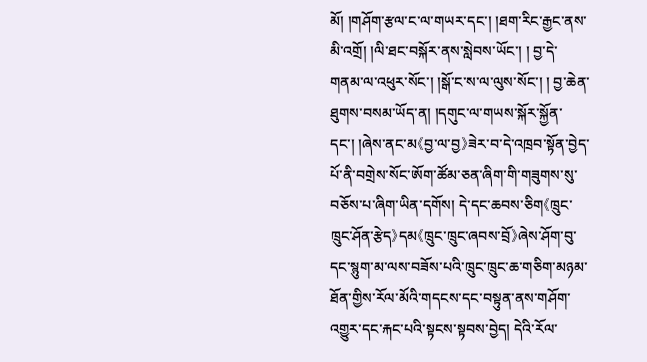མོ། །གཤོག་རྩལ་ང་ལ་གཡར་དང་། །ཐག་རིང་རྒྱང་ནས་མི་འགྲོ། །ལི་ཐང་བསྐོར་ནས་སླེབས་ཡོང་། ། བྱ་དེ་གནམ་ལ་འཕུར་སོང་། །སྒོ་ང་ས་ལ་ལུས་སོང་། ། བྱ་ཆེན་ཐུགས་བསམ་ཡོད་ན། །དགུང་ལ་གཡས་སྐོར་སྐྱོན་དང་། །ཞེས་ནང་མ《བྱ་ལ་བྱ》ཟེར་བ་དེ་འཁྲབ་སྟོན་བྱེད་པོ་ནི་བགྲེས་སོང་ཨོག་ཚོམ་ཅན་ཞིག་གི་གཟུགས་སུ་བཅོས་པ་ཞིག་ཡིན་དགོས། དེ་དང་ཆབས་ཅིག《ཁྲུང་ཁྲུང་ཤོན་རྩེད》དམ《ཁྲུང་ཁྲུང་ཞབས་བྲོ》ཞེས་ཤོག་བུ་དང་སྙུག་མ་ལས་བཟོས་པའི་ཁྲུང་ཁྲུང་ཆ་གཅིག་མཉམ་ཐོན་གྱིས་རོལ་མོའི་གདངས་དང་བསྟུན་ནས་གཤོག་འགྱུར་དང་རྐང་པའི་སྟངས་སྟབས་བྱེད། དེའི་རོལ་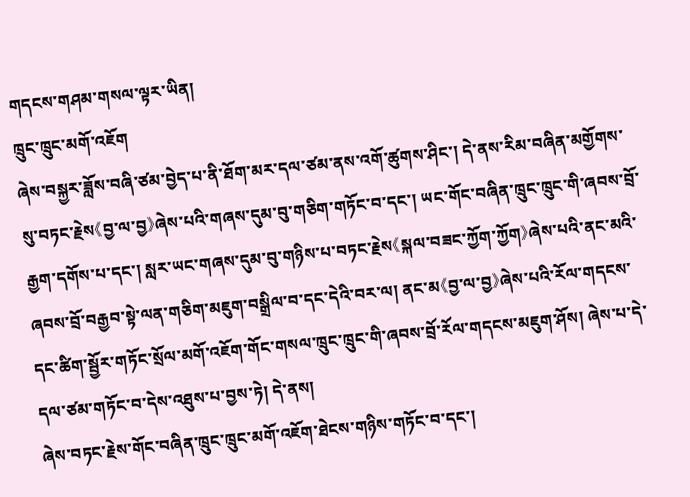གདངས་གཤམ་གསལ་ལྟར་ཡིན།
ཁྲུང་ཁྲུང་མགོ་འཇོག
ཞེས་བསྐྱར་ཟློས་བཞི་ཙམ་བྱེད་པ་ནི་ཐོག་མར་དལ་ཙམ་ནས་འགོ་ཚུགས་ཤིང་། དེ་ནས་རིམ་བཞིན་མགྱོགས་སུ་བཏང་རྗེས《བྱ་ལ་བྱ》ཞེས་པའི་གཞས་དུམ་བུ་གཅིག་གཏོང་བ་དང་། ཡང་གོང་བཞིན་ཁྲུང་ཁྲུང་གི་ཞབས་བྲོ་རྒྱག་དགོས་པ་དང་། སླར་ཡང་གཞས་དུམ་བུ་གཉིས་པ་བཏང་རྗེས《སྐལ་བཟང་ཀྱོག་ཀྱོག》ཞེས་པའི་ནང་མའི་ཞབས་བྲོ་བརྒྱབ་སྟེ་ལན་གཅིག་མཇུག་བསྒྲིལ་བ་དང་དེའི་བར་ལ། ནང་མ《བྱ་ལ་བྱ》ཞེས་པའི་རོལ་གདངས་དང་ཚིག་སྦྱོར་གཏོང་སྲོལ་མགོ་འཇོག་གོང་གསལ་ཁྲུང་ཁྲུང་གི་ཞབས་བྲོ་རོལ་གདངས་མཇུག་ཤོས། ཞེས་པ་དེ་དལ་ཙམ་གཏོང་བ་དེས་འཐུས་པ་བྱས་ཏེ། དེ་ནས།
ཞེས་བཏང་རྗེས་གོང་བཞིན་ཁྲུང་ཁྲུང་མགོ་འཇོག་ཐེངས་གཉིས་གཏོང་བ་དང་།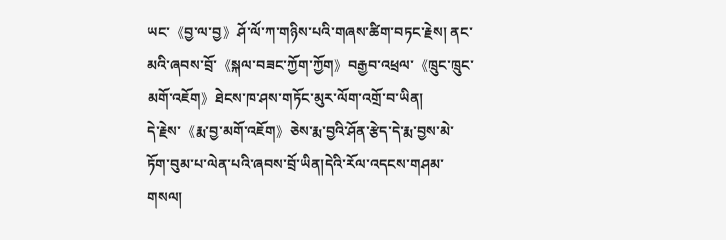ཡང་《བྱ་ལ་བྱ》ཤོ་ལོ་ཀ་གཉིས་པའི་གཞས་ཚིག་བཏང་རྗེས། ནང་མའི་ཞབས་བྲོ་《སྐལ་བཟང་ཀྱོག་ཀྱོག》བརྒྱབ་འཕྲལ་《ཁྲུང་ཁྲུང་མགོ་འཇོག》ཐེངས་ཁ་ཤས་གཏོང་མུར་ལོག་འགྲོ་བ་ཡིན།
དེ་རྗེས་《རྨ་བྱ་མགོ་འཇོག》ཅེས་རྨ་བྱའི་ཤོན་རྩེད་དེ་རྨ་བྱས་མེ་ཏོག་བུམ་པ་ལེན་པའི་ཞབས་བྲོ་ཡིན།དེའི་རོལ་འདངས་གཤམ་གསལ།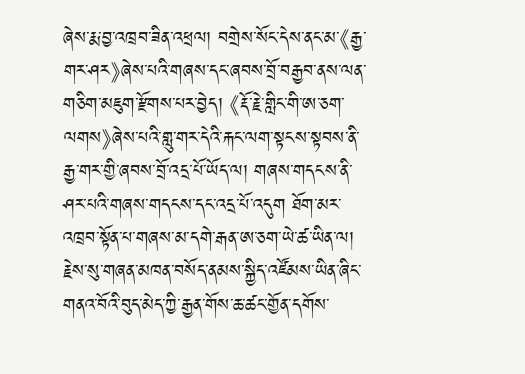ཞེས་རྨ་བྱ་འཁྲབ་ཟིན་འཕྲལ། བགྲེས་སོང་དེས་ནང་མ་《རྒྱ་གར་ཤར》ཞེས་པའི་གཞས་དང་ཞབས་བྲོ་བརྒྱབ་ནས་ལན་གཅིག་མཇུག་རྫོགས་པར་བྱེད། 《རྡོ་རྗེ་གླིང་གི་ཨ་ཅག་ལགས》ཞེས་པའི་གླུ་གར་དེའི་རྐང་ལག་སྟངས་སྟབས་ནི་རྒྱ་གར་གྱི་ཞབས་བྲོ་འདྲ་པོ་ཡོད་ལ། གཞས་གདངས་ནི་ཤར་པའི་གཞས་གདངས་དང་འདྲ་པོ་འདུག ཐོག་མར་འཁྲབ་སྟོན་པ་གཞས་མ་དགེ་རྒན་ཨ་ཅག་ཡེ་ཚ་ཡིན་ལ། རྗེས་སུ་གཞན་མཁན་བསོད་ནམས་སྐྱིད་འཛོམས་ཡིན་ཞིང་གནའ་བོའི་བུད་མེད་ཀྱི་རྒྱན་གོས་ཆ་ཚང་གྱོན་དགོས་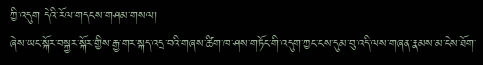ཀྱི་འདུག དེའི་རོལ་གདངས་གཤམ་གསལ།
ཞེས་ཡང་སྐོར་བསྐྱར་སྐོར་གྱིས་རྒྱ་གར་སྐད་འདྲ་བའི་གཞས་ཚིག་ཁ་ཤས་གཏོང་གི་འདུག་ཀྱང་ངས་དུམ་བུ་འདི་ལས་གཞན་རྣམས་མ་ངེས་ཐོག་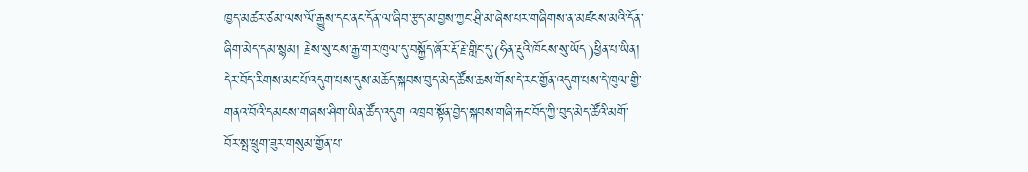ཁྱད་མཚར་ཙམ་ལས་ལོ་རྒྱུས་དང་ནང་དོན་ལ་ཞིབ་རྩད་མ་བྱས་ཀྱང་ཤྲི་མ་ཞེས་པར་གཞིགས་ན་མཛངས་མའི་དོན་ཞིག་མེད་དམ་སྙམ། རྗེས་སུ་ངས་རྒྱ་གར་ཁུལ་དུ་བསྐྱོད་ཞོར་རྡོ་རྗེ་གླིང་དུ་(ཧིན་རྡུའི་ཁོངས་སུ་ཡོད)ཕྱིན་པ་ཡིན། དེར་བོད་རིགས་མང་པོ་འདུག་པས་དུས་མཆོད་སྐབས་བུད་མེད་ཚོས་ཆས་གོས་དེ་རང་གྱོན་འདུག་པས་དེ་ཁུལ་གྱི་གནའ་བོའི་དམངས་གཞས་ཤིག་ཡིན་ཚོད་འདུག འཁྲབ་སྟོན་བྱེད་སྐབས་གཞི་རྐང་བོད་ཀྱི་བུད་མེད་ཚོའི་མགོ་བོར་སྤ་ཕྲུག་ཟུར་གསུམ་གྱོན་པ་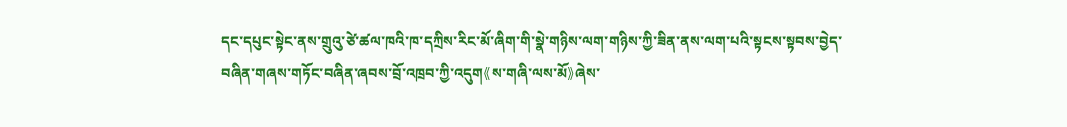དང་དཔུང་སྟེང་ནས་གྲུའུ་ཙེ་ཚལ་ཁའི་ཁ་དཀྲིས་རིང་མོ་ཞིག་གི་སྣེ་གཉིས་ལག་གཉིས་ཀྱི་ཟིན་ནས་ལག་པའི་སྟངས་སྟབས་བྱེད་བཞིན་གཞས་གཏོང་བཞིན་ཞབས་བྲོ་འཁྲབ་ཀྱི་འདུག《ས་གཞི་ལས་མོ》ཞེས་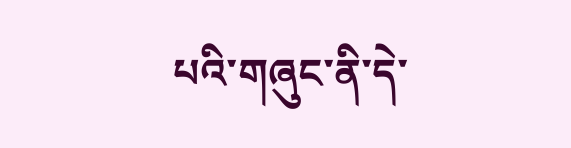པའི་གཞུང་ནི་དེ་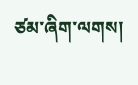ཙམ་ཞིག་ལགས།